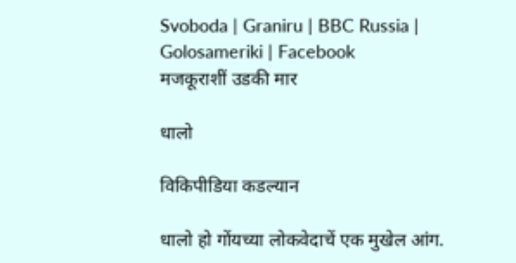Svoboda | Graniru | BBC Russia | Golosameriki | Facebook
मजकूराशीं उडकी मार

धालो

विकिपीडिया कडल्यान

धालो हो गोंयच्या लोकवेदाचें एक मुखेल आंग.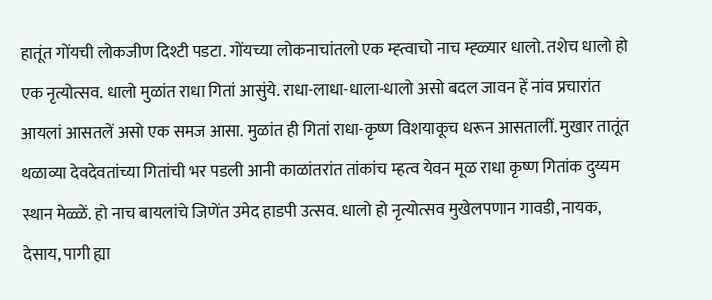हातूंत गोंयची लोकजीण दिश्टी पडटा. गोंयच्या लोकनाचांतलो एक म्ह्त्वाचो नाच म्ह्ळ्यार धालो. तशेच धालो हो एक नृत्योत्सव. धालो मुळांत राधा गितां आसुंये. राधा-लाधा-धाला-धालो असो बदल जावन हें नांव प्रचारांत आयलां आसतलें असो एक समज आसा. मुळांत ही गितां राधा-कृष्ण विशयाकूच धरून आसतालीं. मुखार तातूंत थळाव्या देवदेवतांच्या गितांची भर पडली आनी काळांतरांत तांकांच म्हत्व येवन मूळ राधा कृष्ण गितांक दुय्यम स्थान मेळ्ळें. हो नाच बायलांचे जिणेंत उमेद हाडपी उत्सव. धालो हो नृत्योत्सव मुखेलपणान गावडी, नायक, देसाय, पागी ह्या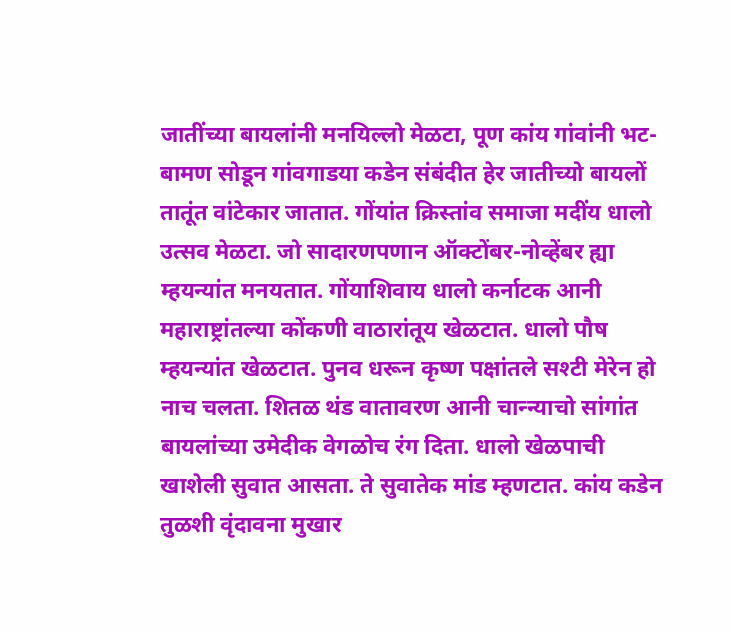जातींच्या बायलांनी मनयिल्लो मेळटा, पूण कांय गांवांनी भट-बामण सोडून गांवगाडया कडेन संबंदीत हेर जातीच्यो बायलों तातूंत वांटेकार जातात. गोंयांत क्रिस्तांव समाजा मदींय धालो उत्सव मेळटा. जो सादारणपणान ऑक्टोंबर-नोव्हेंबर ह्या म्हयन्यांत मनयतात. गोंयाशिवाय धालो कर्नाटक आनी महाराष्ट्रांतल्या कोंकणी वाठारांतूय खेळटात. धालो पौष म्हयन्यांत खेळटात. पुनव धरून कृष्ण पक्षांतले सश्टी मेरेन हो नाच चलता. शितळ थंड वातावरण आनी चान्न्याचो सांगांत बायलांच्या उमेदीक वेगळोच रंग दिता. धालो खेळपाची खाशेली सुवात आसता. ते सुवातेक मांड म्हणटात. कांय कडेन तुळशी वृंदावना मुखार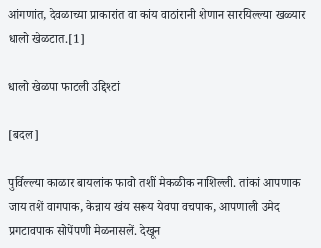आंगणांत, देवळाच्या प्राकारांत वा कांय वाठांरानी शेणान सारयिल्ल्या खळ्यार धालो खेळटात.[1]

धालो खेळपा फाटली उद्दिश्टां

[बदल]

पुर्विल्ल्या काळार बायलांक फावो तशीं मेकळीक नाशिल्ली. तांकां आपणाक जाय तशें वागपाक, केन्नाय खंय सरूय येवपा वचपाक, आपणाली उमेद प्रगटावपाक सोपेंपणी मेळनासलें. देखून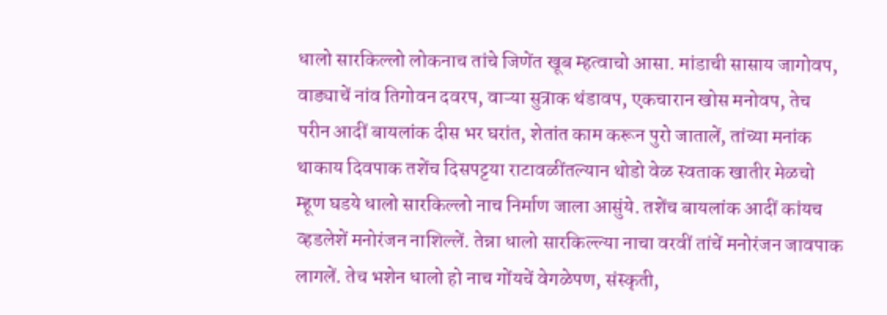धालो सारकिल्लो लोकनाच तांचे जिणेंत खूब म्हत्वाचो आसा. मांडाची सासाय जागोवप, वाड्याचें नांव तिगोवन दवरप, वाऱ्या सुत्राक थंडावप, एकचारान खोस मनोवप, तेच परीन आदीं बायलांक दीस भर घरांत, शेतांत काम करून पुरो जातालें, तांच्या मनांक थाकाय दिवपाक तशेंच दिसपट्टया राटावळींतल्यान थोडो वेळ स्वताक खातीर मेळचो म्हूण घडये धालो सारकिल्लो नाच निर्माण जाला आसुंये. तशेंच बायलांक आदीं कांयच व्हडलेशें मनोरंजन नाशिल्लें. तेन्ना धालो सारकिल्ल्या नाचा वरवीं तांचें मनोरंजन जावपाक लागलें. तेच भशेन धालो हो नाच गोंयचें वेगळेपण, संस्कृती,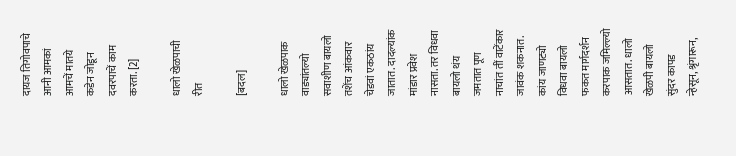दायज तिगोवपाचे आनी आमकां आमचें मातये कडेन जोडून दवरपाचें काम करता. [2]

धालो खेळपाची रीत

[बदल]

धालो खेळपाक वाड्यांतल्यो सवाशीण बायलो तशेंच आंकवार चेडवां एकठांय जातात. दादल्यांक मांडार प्रवेश नासता. तर विधवा बायलो थंय जमतात पूण नाचांत तीं वाटेंकार जावंक शकनात. कांय जाणट्यो विधवा बायलो फकत मार्गदर्शन करपाक जमिल्ल्यो आसतात. धालो खेळपी बायलो सुंदर कापड न्हेसून, श्रृंगारून,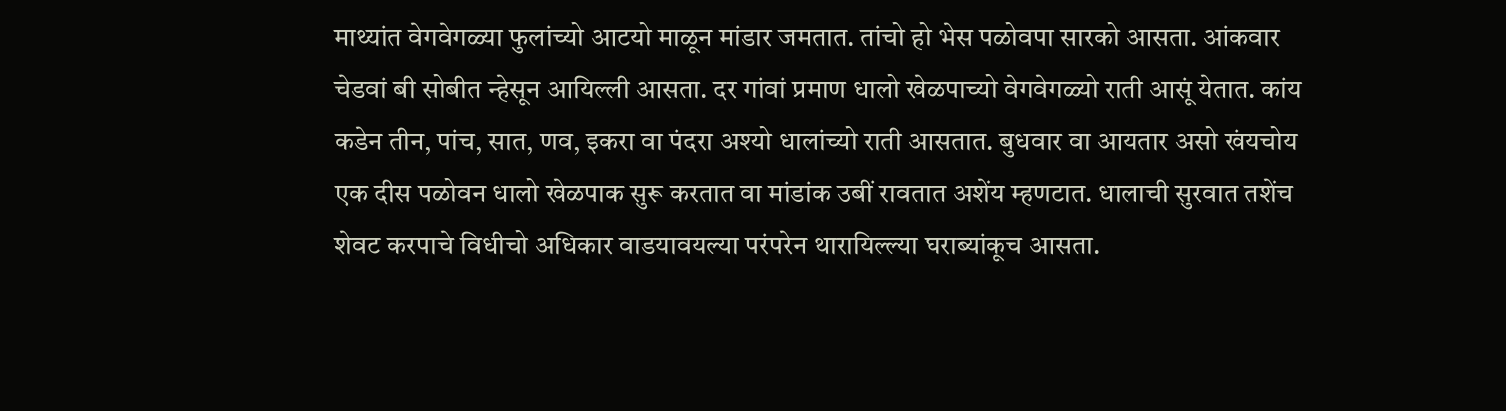माथ्यांत वेगवेगळ्या फुलांच्यो आटयो माळून मांडार जमतात. तांचो हो भेस पळोवपा सारको आसता. आंकवार चेडवां बी सोबीत न्हेसून आयिल्ली आसता. दर गांवां प्रमाण धालो खेळपाच्यो वेगवेगळ्यो राती आसूं येतात. कांय कडेन तीन, पांच, सात, णव, इकरा वा पंदरा अश्यो धालांच्यो राती आसतात. बुधवार वा आयतार असो खंयचोय एक दीस पळोवन धालो खेळपाक सुरू करतात वा मांडांक उबीं रावतात अशेंय म्हणटात. धालाची सुरवात तशेंच शेवट करपाचे विधीचो अधिकार वाडयावयल्या परंपरेन थारायिल्ल्या घराब्यांकूच आसता.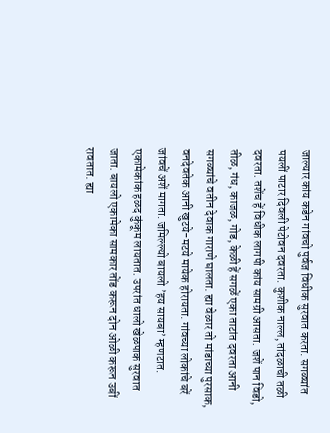जाल्यार कांय कडेन गांवचो पुर्वज विधीक सुरवात करता. सगळ्यांत पयलीं पाटार दिवली पेटोवन दवरता. कुशीक नाल्ल, तांदळाची तळी दवरता. तशेंच हें विधीक लागपी कांय सामग्री आसता. जशें पान विडो, तीळ, गंध, काजळ, गोड, केळी हें सगळें एका ताटांत दवरता आनी सगळ्यांचे वतीन देवाक गाराणे घालता. ह्या वेळार तो मांडाच्या पुरसाक, वनदेवतेक आनी खुटये-मटये मायेक होरायता. गांवच्या लोकांचे बरें जांवचें अशें मागता. जमिल्ल्यो बायलो ’हय सायबा’ म्हणटात. एकामेकांक हळद कुंकूम लायतात. उपरांत धालो खेळपाक सुरवात जाता. बायलो एकामेका सामकार तोंड करून दोन ओळी करून उबीं रावतात. ह्या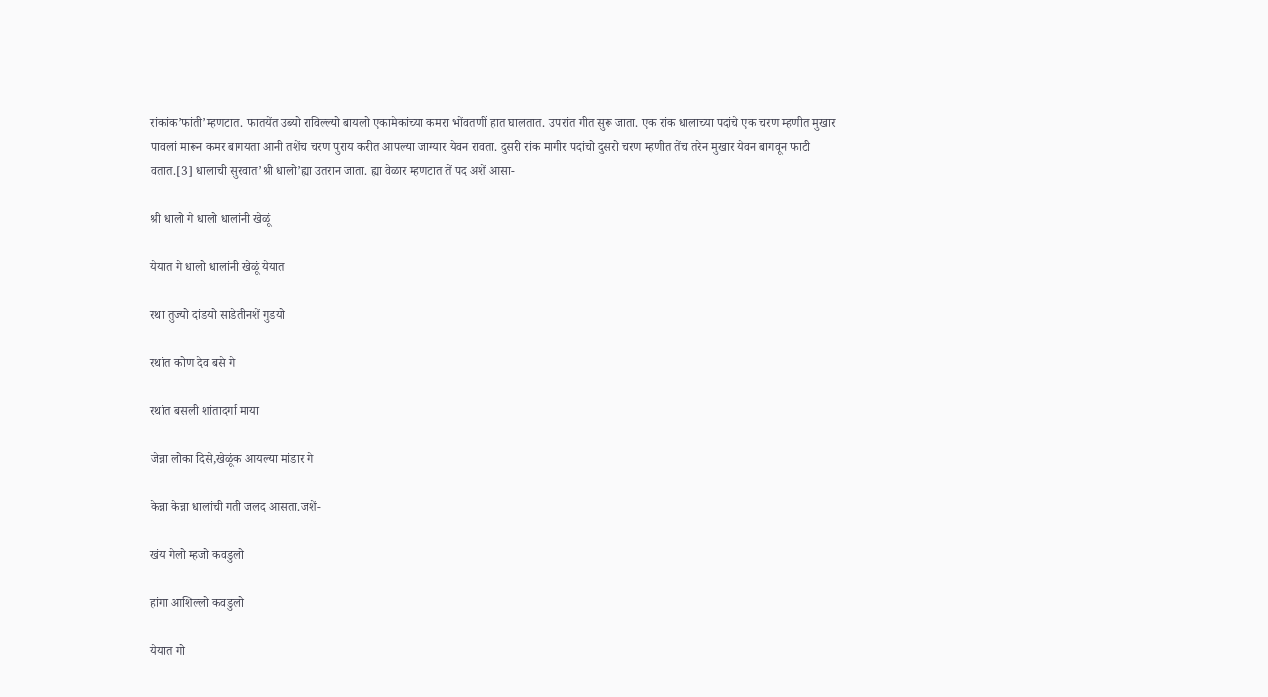रांकांक’फांती’म्हणटात. फातयेंत उब्यो राविल्ल्यो बायलो एकामेकांच्या कमरा भोंवतणीं हात घालतात. उपरांत गीत सुरू जाता. एक रांक धालाच्या पदांचे एक चरण म्हणीत मुखार पावलां मारून कमर बागयता आनी तशेंच चरण पुराय करीत आपल्या जाग्यार येवन रावता. दुसरी रांक मागीर पदांचो दुसरो चरण म्हणीत तेंच तरेन मुखार येवन बागवून फाटी वतात.[3] धालाची सुरवात’श्री धालो’ह्या उतरान जाता. ह्या वेळार म्हणटात तें पद अशें आसा-

श्री धालो गे धालो धालांनी खेळूं

येयात गे धालो धालांनी खेळूं येयात

रथा तुज्यो दांडयो साडेतीनशें गुडयो

रथांत कोण देव बसे गे

रथांत बसली शांतादर्गा माया

जेन्ना लोका दिसे,खेळूंक आयल्या मांडार गे

केन्ना केन्ना धालांची गती जलद आसता.जशें-

खंय गेलो म्हजो कवडुलो

हांगा आशिल्लो कवडुलो

येयात गो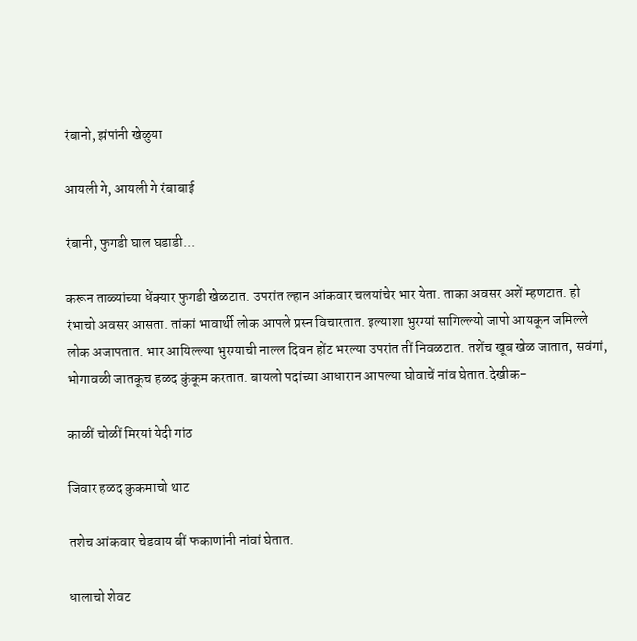रंबानो, झंपांनी खेळुया

आयली गे, आयली गे रंबाबाई

रंबानी, फुगडी घाल घडाडी...

करून ताळ्यांच्या धेंक्यार फुगडी खेळटात. उपरांत ल्हान आंकवार चलयांचेर भार येता. ताका अवसर अशें म्हणटात. हो रंभाचो अवसर आसता. तांकां भावार्थी लोक आपले प्रस्न विचारतात. इल्याशा भुरग्यां सागिल्ल्यो जापो आयकून जमिल्ले लोक अजापतात. भार आयिल्ल्या भुरग्याची नाल्ल दिवन होंट भरल्या उपरांत तीं निवळटात. तशेंच खूब खेळ जातात, सवंगां, भोगावळी जातकूच हळद कुंकूम करतात. बायलो पदांच्या आधारान आपल्या घोवाचें नांव घेतात.देखीक-

काळीं चोळीं मिरयां येदी गांठ

जिवार हळद कुकमाचो थाट

तशेच आंकवार चेडवाय बीं फकाणांनी नांवां घेतात.

धालाचो शेवट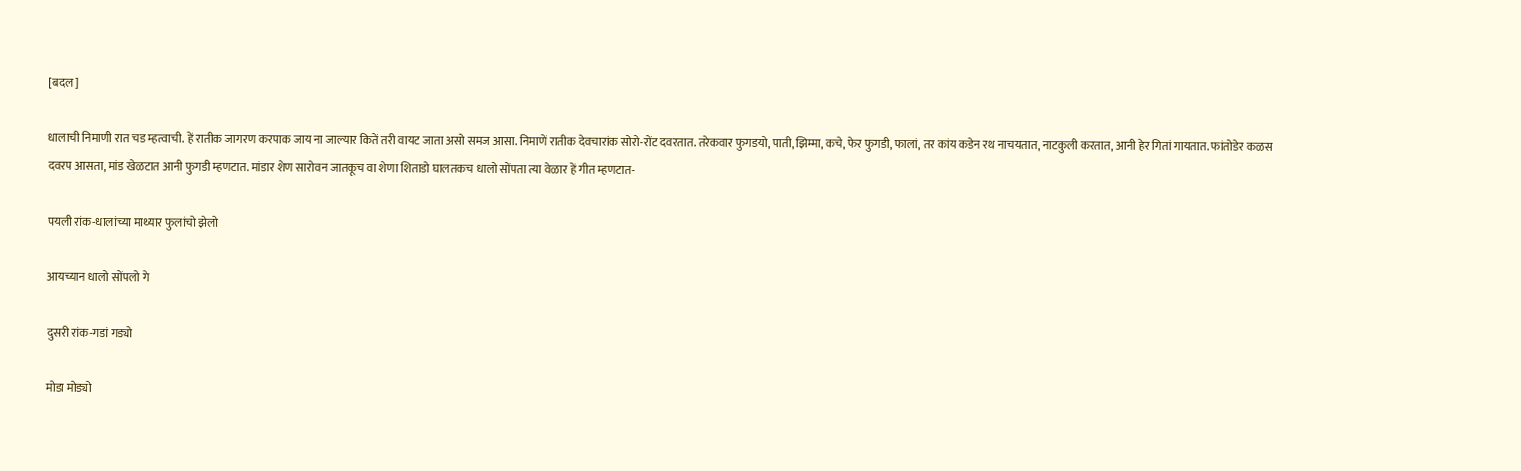[बदल]

धालाची निमाणी रात चड म्हत्वाची. हें रातीक जागरण करपाक जाय ना जाल्यार कितें तरी वायट जाता असो समज आसा. निमाणें रातीक देवचारांक सोरो-रोंट दवरतात. तरेकवार फुगडयो, पाती, झिम्मा, कचे, फेर फुगडी, फालां, तर कांय कडेन रथ नाचयतात, नाटकुली करतात, आनी हेर गितां गायतात. फांतोडेर कळस दवरप आसता, मांड खेळटात आनी फुगडी म्हणटात. मांडार शेण सारोवन जातकूच वा शेणा शिताडो घालतकच धालो सोंपता त्या वेळार हें गीत म्हणटात-

पयली रांक-धालांच्या माथ्यार फुलांचो झेलो

आयच्यान धालो सोंपलो गे

दुसरी रांक-गडां गड्यो

मोडा मोड्यो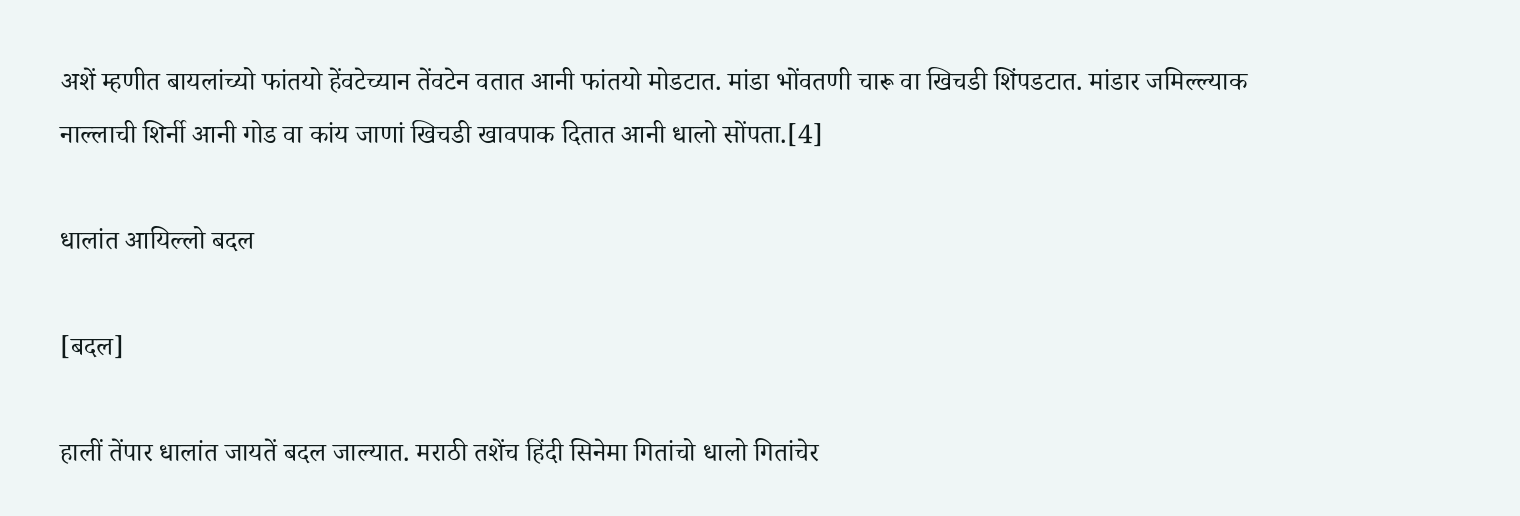अशें म्हणीत बायलांच्यो फांतयो हेंवटेच्यान तेंवटेन वतात आनी फांतयो मोडटात. मांडा भोंवतणी चारू वा खिचडी शिंपडटात. मांडार जमिल्ल्याक नाल्लाची शिर्नी आनी गोड वा कांय जाणां खिचडी खावपाक दितात आनी धालो सोंपता.[4]

धालांत आयिल्लो बदल

[बदल]

हालीं तेंपार धालांत जायतें बदल जाल्यात. मराठी तशेंच हिंदी सिनेमा गितांचो धालो गितांचेर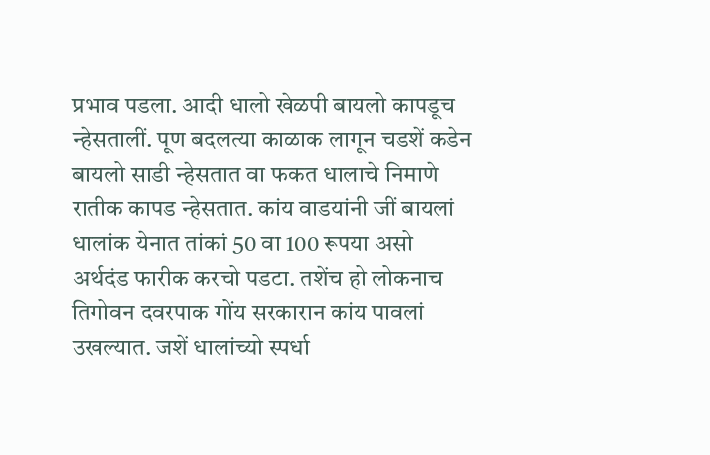प्रभाव पडला. आदी धालो खेळपी बायलो कापडूच न्हेसतालीं. पूण बदलत्या काळाक लागून चडशें कडेन बायलो साडी न्हेसतात वा फकत धालाचे निमाणे रातीक कापड न्हेसतात. कांय वाडयांनी जीं बायलां धालांक येनात तांकां 50 वा 100 रूपया असो अर्थदंड फारीक करचो पडटा. तशेंच हो लोकनाच तिगोवन दवरपाक गोंय सरकारान कांय पावलां उखल्यात. जशें धालांच्यो स्पर्धा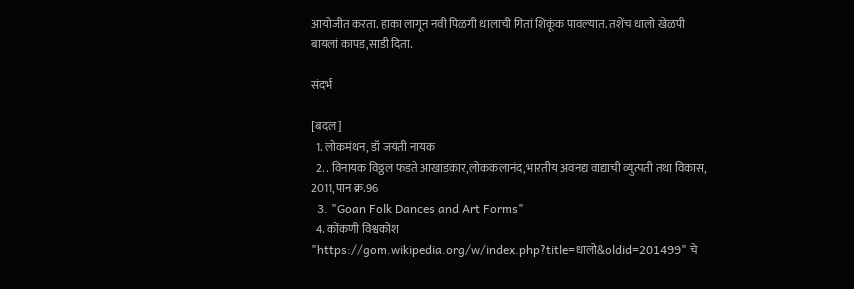आयोजीत करता. हाका लागून नवी पिळगी धालाची गितां शिकूंक पावल्यात. तशेंच धालो खेळपी बायलां कापड,साडी दिता.

संदर्भ

[बदल]
  1. लोकमंथन, डॉ जयंती नायक
  2. . विनायक विठ्ठल फडते आखाडकार,लोककलानंद,भारतीय अवनद्य वाद्याची व्युत्पती तथा विकास, 2011,पान क्र.96
  3. "Goan Folk Dances and Art Forms"
  4. कोंकणी विश्वकोश
"https://gom.wikipedia.org/w/index.php?title=धालो&oldid=201499" चे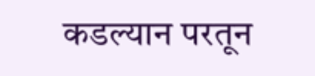कडल्यान परतून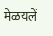मेळयलें